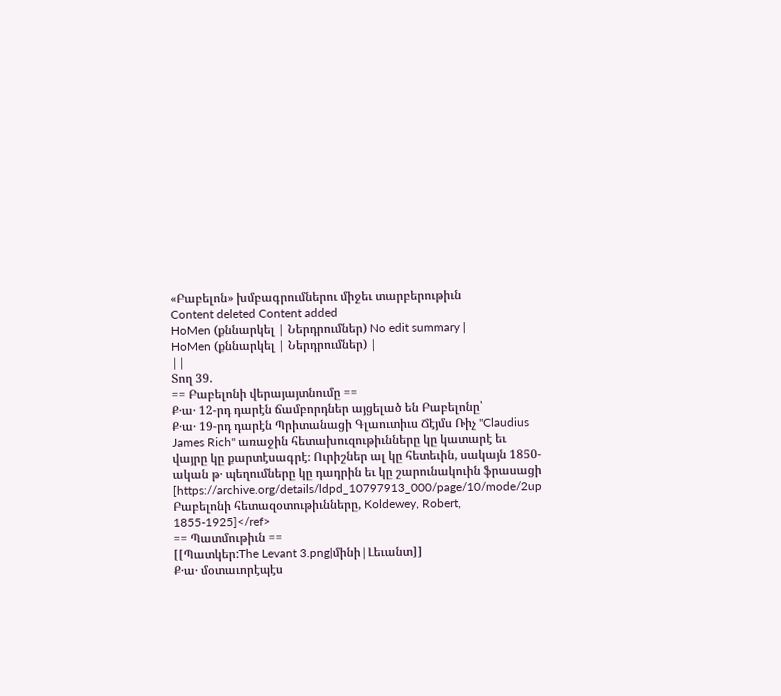«Բաբելոն» խմբագրումներու միջեւ տարբերութիւն
Content deleted Content added
HoMen (քննարկել | Ներդրումներ) No edit summary |
HoMen (քննարկել | Ներդրումներ) |
||
Տող 39.
== Բաբելոնի վերայայտնումը ==
Ք․ա․ 12-րդ դարէն ճամբորդներ այցելած են Բաբելոնը՝
Ք․ա․ 19-րդ դարէն Պրիտանացի Գլաուտիւս Ճէյմս Ռիչ ''Claudius James Rich'' առաջին հետախուզութիւնները կը կատարէ եւ վայրը կը քարտէսագրէ։ Ուրիշներ ալ կը հետեւին, սակայն 1850-ական թ․ պեղումները կը դադրին եւ կը շարունակուին ֆրասացի
[https://archive.org/details/ldpd_10797913_000/page/10/mode/2up Բաբելոնի հետազօտութիւնները, Koldewey, Robert, 1855-1925]</ref>
== Պատմութիւն ==
[[Պատկեր:The Levant 3.png|մինի|Լեւանտ]]
Ք․ա․ մօտաւորէպէս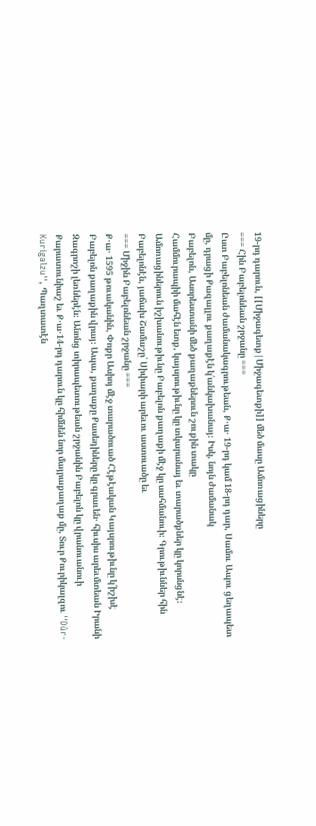19-րդ դարուն, [[Միջագետք|Միջագետքի]] մեծ մասը Ամոռացիները
=== Հին Բաբելոնեան շրջանը ===
Ըստ Բաբելոնեան ժամանակագրութեան, Ք․ա․ 19-րդ կամ 18-րդ դար, Սամու Ապու ցեղապետ մը, դրացի Քազալլու քաղաքէն կ՛անկախանայ։ Իսկ, նոյն ժամանակ
Բաբելոն, Ասորեստանի մեծ քաղաքներուն շուքին տակը
Համմուրապիի մահէն ետք, կայսրութիւնը կը տկարանայ եւ տարածքներ կը կորսնցնէ։ Ամոռացիներուն իշխանութիւնը Բաբելոն քաղաքի մէջ կը սահմանուի։ Գրութիւններ հին Բաբելոնէն, յաճախ Շամաշը՝ Սիփարի արեւու աստուածը եւ
=== Միջին Բաբելոնեան շրջանը ===
Ք․ա․ 1595 թուականին, Փոքր Ասիոյ մէջ տարածուած Հէթէական Կայսրութիւնը կ՛իշխէ Բաբելոն քաղաքին վրայ։ Ապա, քաղաքը Քասեդիները կը գրաւեն․ հիւսիս արեւմտեան Իրանի Զագրոշի լեռներէն։ Անոնց տիրապետութեան շրջանին Բաբելոն կը վրանուանուի Քարատունիաշ եւ Ք․ա․14-րդ դարուն կը հիմնեն նոր մայրաքաղաք մը, Տուր Քուրիկալզու ''Dûr-Kurigalzu'', Պաղտատէն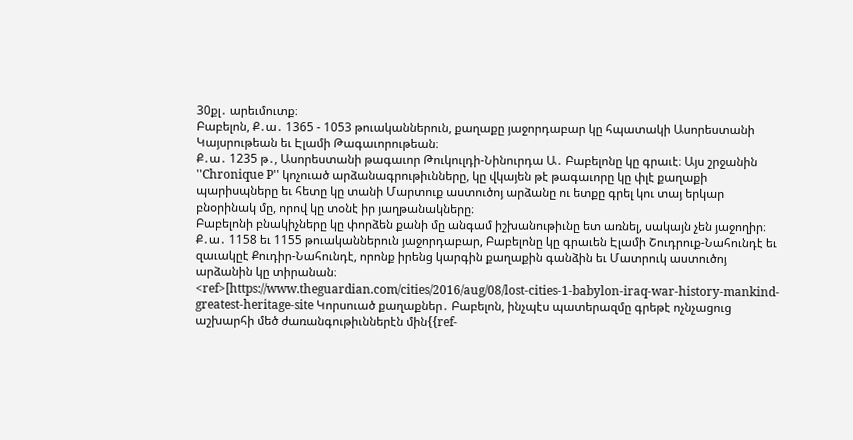30քլ․ արեւմուտք։
Բաբելոն, Ք․ա․ 1365 - 1053 թուականներուն, քաղաքը յաջորդաբար կը հպատակի Ասորեստանի Կայսրութեան եւ Էլամի Թագաւորութեան։
Ք․ա․ 1235 թ․, Ասորեստանի թագաւոր Թուկուլդի-Նինուրդա Ա․ Բաբելոնը կը գրաւէ։ Այս շրջանին ''Chronique P'' կոչուած արձանագրութիւնները, կը վկայեն թէ թագաւորը կը փլէ քաղաքի պարիսպները եւ հետը կը տանի Մարտուք աստուծոյ արձանը ու ետքը գրել կու տայ երկար բնօրինակ մը, որով կը տօնէ իր յաղթանակները։
Բաբելոնի բնակիչները կը փորձեն քանի մը անգամ իշխանութիւնը ետ առնել, սակայն չեն յաջողիր։
Ք․ա․ 1158 եւ 1155 թուականներուն յաջորդաբար, Բաբելոնը կը գրաւեն Էլամի Շուդրուք-Նահունդէ եւ զաւակըէ Քուդիր-Նահունդէ, որոնք իրենց կարգին քաղաքին գանձին եւ Մատրուկ աստուծոյ արձանին կը տիրանան։
<ref>[https://www.theguardian.com/cities/2016/aug/08/lost-cities-1-babylon-iraq-war-history-mankind-greatest-heritage-site Կորսուած քաղաքներ․ Բաբելոն, ինչպէս պատերազմը գրեթէ ոչնչացուց աշխարհի մեծ ժառանգութիւններէն մին{{ref-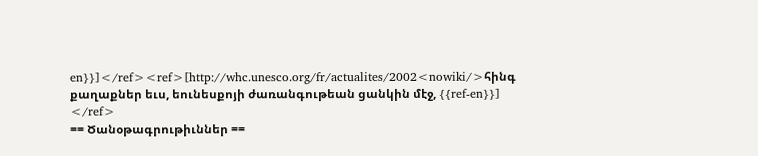en}}]</ref><ref>[http://whc.unesco.org/fr/actualites/2002<nowiki/>հինգ քաղաքներ եւս, եունեսքոյի ժառանգութեան ցանկին մէջ, {{ref-en}}] </ref>
== Ծանօթագրութիւններ ==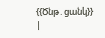{{Ծնթ․ցանկ}}
|